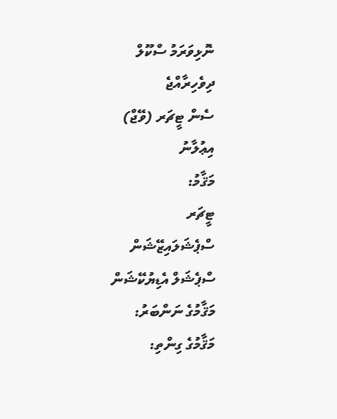ނޮޅިވަރަމު ސްކޫލް
ދިވެހިރާއްޖެ
ސެން ޓީޗަރ (ވޭޖް)
އިޢުލާނު
މަޤާމު:
ޓީޗަރ
ސްޕެޝަލައިޒޭޝަން
ސްޕެޝަލް އެޑިޔުކޭޝަން
މަޤާމުގެ ނަންބަރު:
މަޤާމުގެ ގިންތި: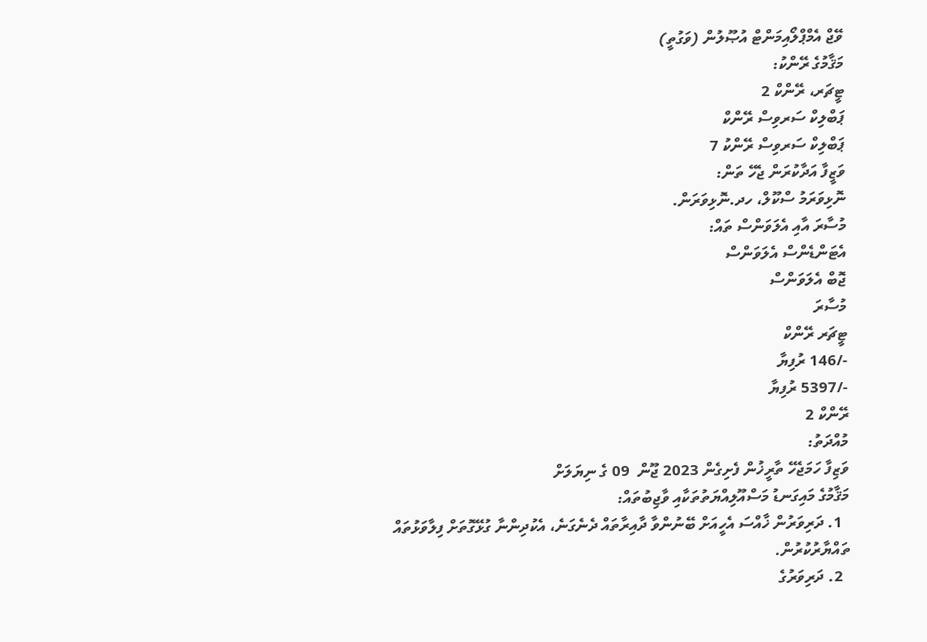ވޭޖް އެމްޕްލޯއިމަންޓް އުޞޫލުން (ވަގުތީ)
މަޤާމުގެ ރޭންކު:
ޓީޗަރ، ރޭންކް 2
ޕަބްލިކް ސަރވިސް ރޭންކް
ޕަބްލިކް ސަރވިސް ރޭންކު 7
ވަޒީފާ އަދާކުރަން ޖެހޭ ތަން:
ނޮޅިވަރަމު ސްކޫލް، ހދ.ނޮޅިވަރަން.
މުސާރަ އާއި އެލަވަންސް ތައް:
އެޓަންޑެންސް އެލަވަންސް
ޖޮބް އެލަވަންސް
މުސާރަ
ޓީޗަރ ރޭންކް
-/146 ރުފިޔާ
-/5397 ރުފިޔާ
ރޭންކް 2
މުއްދަތު:
ވަޒިފާ ހަމަޖެހޭ ތާރީޚުން ފެށިގެން 2023 ޖޫން  09 ގެ ނިޔަލަށް
މަޤާމުގެ މައިގަނޑު މަސްއޫލިއްޔަތުތަކާއި ވާޖިބުތައް:
  1. ދަރިވަރުން ޚާއްސަ އެހީއަށް ބޭނުންވާ ދާއިރާތައް ދެނެގަނެ، އެކުދިންނާ ގުޅޭގޮތަށް ފިލާވަޅުތައް ތައްޔާރުކުރުން.
  2. ދަރިވަރުގެ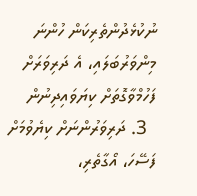ނުކުޅެދުންތެރިކަން ހުންނަ މިންވަރުބަލައި، އެ ދަރިވަރަށް ފަހުމްވާގޮތަށް ކިޔަވައިދިނުން
  3. ދަރިވަރުންނަށް ކިޔެވުމަށް ފަސޭހަ، އޯގާތެރި،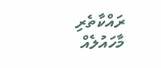ރައްކާތެރި މާހައުލެއް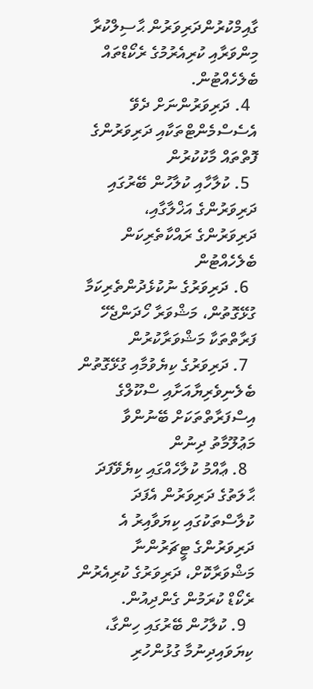ގާއިމްކުރުންދަރިވަރުން ޙާސިލްކުރާ މިންވަރާއި ކުރިއެރުމުގެ ރެކޯޑްތައް ބެލެހެއްޓުން.
  4. ދަރިވަރުންނަށް ދެވޭ އެސެސްމެންޓްތަކާއި ދަރިވަރުންގެ ފޮތްތައް މާކުކުރުން
  5. ކުލާހާއި ކުލާހުން ބޭރުގައި ދަރިވަރުންގެ އަޚްލާގާއި، ދަރިވަރުންގެ ރައްކާތެރިކަން ބެލެހެއްޓުން
  6. ދަރިވަރުގެ ނުކުޅެދުންތެރިކަމާ ގުޅޭގޮތުން، މަޝްވަރާ ހޯދަންޖެހޭ ފަރާތްތަކާ މަޝްވަރާކުރުން
  7. ދަރިވަރުގެ ކިޔެވުމާއި ގުޅޭގޮތުން ބެލެނިވެރިޔާއަށާއި ސްކޫލްގެ އިސްފަރާތްތަކަށް ބޭނުންވާ މަޢުލޫމާތު ދިނުން
  8. ޢާއްމު ކުލާހެއްގައި ކިޔެވޭފަދަ ޙާލަތުގެ ދަރިވަރުން އެފަދަ ކުލާސްތަކުގައި ކިޔަވާއިރު އެ ދަރިވަރުންގެ ޓީޗަރުންނާ މަޝްވަރާކޮށް، ދަރިވަރުގެ ކުރިއެރުން ރެކޯޑް ކުރަމުން ގެންދިއުން.
  9. ކުލާހުން ބޭރުގައި ހިންގާ، ކިޔަވައިދިނުމާ ގުޅުންހުރި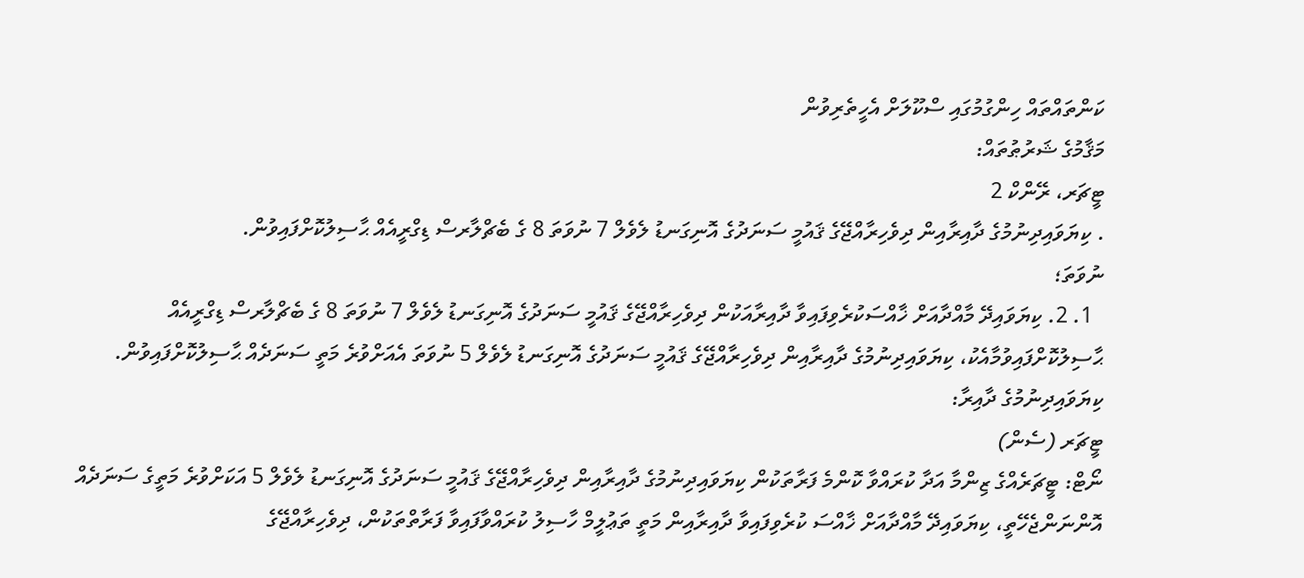ކަންތައްތައް ހިންގުމުގައި ސްކޫލަށް އެހީތެރިވުން
މަޤާމުގެ ޝަރުޠުތައް:
ޓީޗަރ، ރޭންކް 2
. ކިޔަވައިދިނުމުގެ ދާއިރާއިން ދިވެހިރާއްޖޭގެ ޤައުމީ ސަނަދުގެ އޮނިގަނޑު ލެވެލް 7 ނުވަތަ 8 ގެ ބެޗްލާރސް ޑިގްރީއެއް ޙާސިލުކޮށްފައިވުން.
ނުވަތަ؛
  1. 2. ކިޔަވައިދޭ މާއްދާއަށް ޚާއްސަކުރެވިފައިވާ ދާއިރާއަކުން ދިވެހިރާއްޖޭގެ ޤައުމީ ސަނަދުގެ އޮނިގަނޑު ލެވެލް 7 ނުވަތަ 8 ގެ ބެޗްލާރސް ޑިގްރީއެއް ޙާސިލުކޮށްފައިވުމާއެކު، ކިޔަވައިދިނުމުގެ ދާއިރާއިން ދިވެހިރާއްޖޭގެ ޤައުމީ ސަނަދުގެ އޮނިގަނޑު ލެވެލް 5 ނުވަތަ އެއަށްވުރެ މަތީ ސަނަދެއް ޙާސިލުކޮށްފައިވުން.
ކިޔަވައިދިނުމުގެ ދާއިރާ:
ޓީޗަރ (ސެން)
ނޯޓް: ޓީޗަރެއްގެ ޒިންމާ އަދާ ކުރައްވާ ކޮންމެ ފަރާތަކުން ކިޔަވައިދިނުމުގެ ދާއިރާއިން ދިވެހިރާއްޖޭގެ ޤައުމީ ސަނަދުގެ އޮނިގަނޑު ލެވެލް 5 އަކަށްވުރެ މަތީގެ ސަނަދެއް އޮންނަންޖެހޭތީ، ކިޔަވައިދޭ މާއްދާއަށް ޚާއްސަ ކުރެވިފައިވާ ދާއިރާއިން މަތީ ތަޢުލީމް ހާސިލު ކުރައްވާފައިވާ ފަރާތްތަކުން، ދިވެހިރާއްޖޭގެ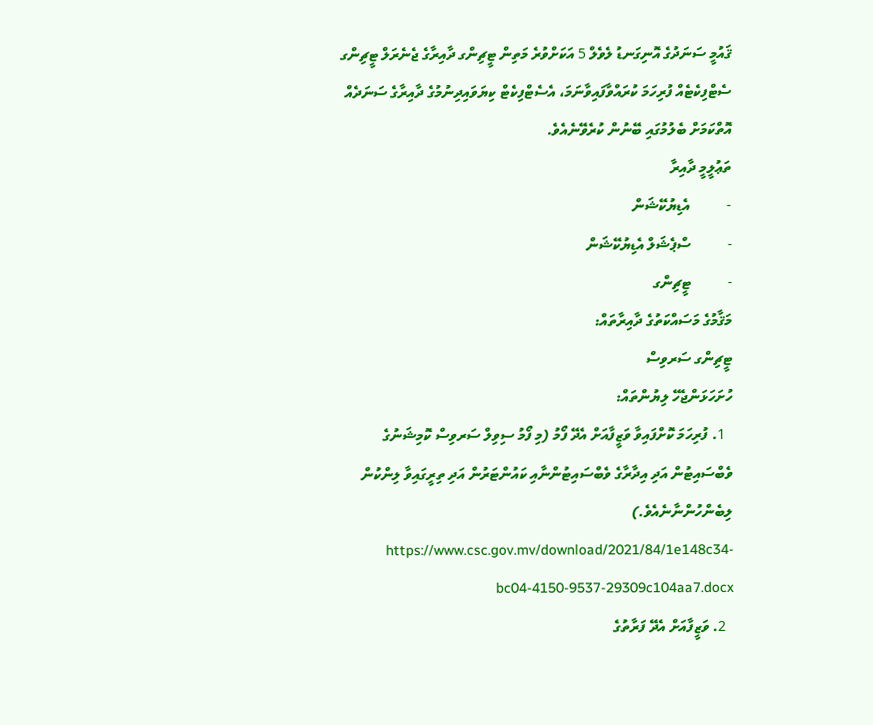ޤައުމީ ސަނަދުގެ އޮނިގަނޑު ލެވެލް 5 އަކަށްވުރެ މަތިން ޓީޗިންގ ދާއިރާގެ ޖެނެރަލް ޓީޗިންގ ސެޓްފިކެޓެއް ފުރިހަމަ ކުރައްވާފައިވާނަމަ، އެސެޓްފިކެޓް ކިޔަވައިދިނުމުގެ ދާއިރާގެ ސަނަދެއް އޮތްކަމަށް ބެލުމުގައި ބޭނުން ކުރެވޭނެއެވެ.
ތަޢުލީމީ ދާއިރާ
-          އެޑިޔުކޭޝަން
-          ސްޕެޝަލް އެޑިޔުކޭޝަން
-          ޓީޗިންގ
މަޤާމުގެ މަސައްކަތުގެ ދާއިރާތައް:
ޓީޗިންގ ސަރވިސް
ހުށަހަޅަންޖެހޭ ލިޔުންތައް:
  1. ފުރިހަމަ ކޮށްފައިވާ ވަޒީފާއަށް އެދޭ ފޯމު (މި ފޯމު ސިވިލް ސަރވިސް ކޮމިޝަނުގެ ވެބްސައިޓުން އަދި އިދާރާގެ ވެބްސައިޓުންނާއި ކައުންޓަރުން އަދި ތިރީގައިވާ ލިންކުން ލިބެންހުންނާނެއެވެ.)  https://www.csc.gov.mv/download/2021/84/1e148c34-bc04-4150-9537-29309c104aa7.docx
  2. ވަޒީފާއަށް އެދޭ ފަރާތުގެ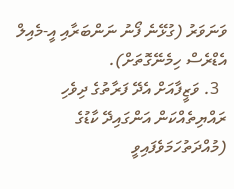ވަނަވަރު (ގުޅޭނެ ފޯނު ނަންބަރާއި އީ-މެއިލް އެޑްރެސް ހިމެނޭގޮތަށް).
  3. ވަޒީފާއަށް އެދޭ ފަރާތުގެ ދިވެހި ރައްޔިތެއްކަން އަންގައިދޭ ކާޑުގެ (މުއްދަތުހަމަވެފައިވީ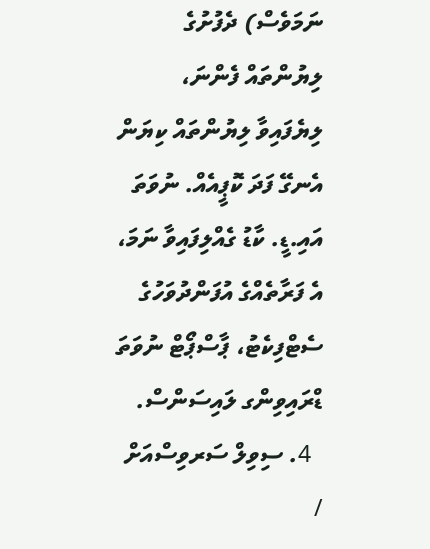ނަމަވެސް) ދެފުށުގެ ލިޔުންތައް ފެންނަ، ލިޔެފައިވާ ލިޔުންތައް ކިޔަން އެނގޭ ފަދަ ކޮޕީއެއް. ނުވަތަ އައި.ޑީ. ކާޑު ގެއްލިފައިވާ ނަމަ، އެ ފަރާތެއްގެ އުފަންދުވަހުގެ ސެޓްފިކެޓު، ޕާސްޕޯޓް ނުވަތަ ޑްރައިވިންގ ލައިސަންސް.
  4. ސިވިލް ސަރވިސްއަށް /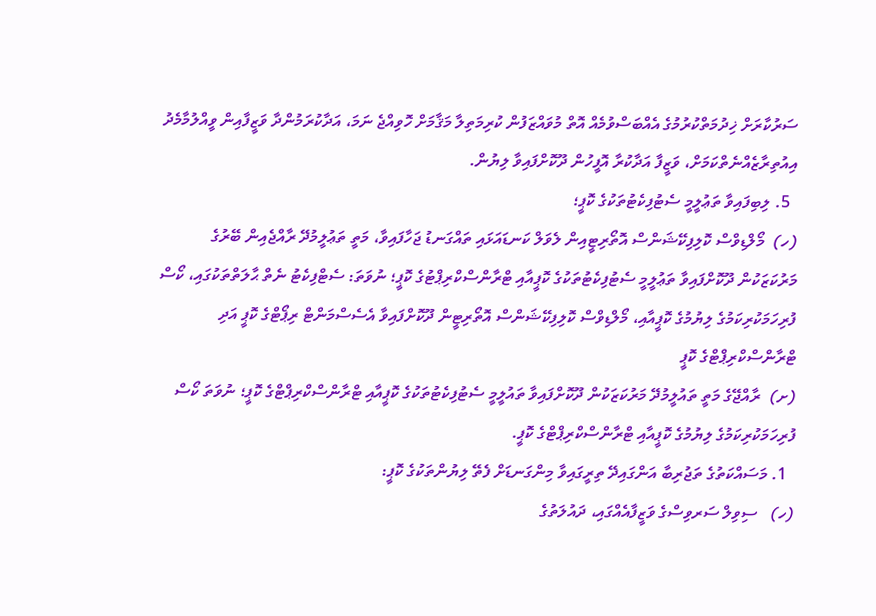ސަރުކާރަށް ޚިދުމަތްކުރުމުގެ އެއްބަސްވުމެއް އޮތް މުވައްޒަފުން ކުރިމަތިލާ މަޤާމަށް ހޮވިއްޖެ ނަމަ، އަދާކުރަމުންދާ ވަޒީފާއިން ވީއްލުމާމެދު އިއުތިރާޒެއްނެތްކަމަށް، ވަޒީފާ އަދާކުރާ އޮފީހުން ދޫކޮށްފައިވާ ލިޔުން.
  5. ލިބިފައިވާ ތަޢުލީމީ ސެޓުފިކެޓުތަކުގެ ކޮޕީ؛
(ހ)  މޯލްޑިވްސް ކޮލިފިކޭޝަންސް އޮތޯރިޓީއިން ލެވަލް ކަނޑައަޅައި ތައްގަނޑު ޖަހާފައިވާ، މަތީ ތަޢުލީމުދޭ ރާއްޖެއިން ބޭރުގެ މަރުކަޒަކުން ދޫކޮށްފައިވާ ތަޢުލީމީ ސެޓުފިކެޓުތަކުގެ ކޮޕީއާއި ޓްރާންސްކްރިޕްޓުގެ ކޮޕީ؛ ނުވަތަ: ސެޓްފިކެޓު ނެތް ޙާލަތްތަކުގައި، ކޯސް ފުރިހަމަކުރިކަމުގެ ލިޔުމުގެ ކޮޕީއާއި، މޯލްޑިވްސް ކޮލިފިކޭޝަންސް އޮތޯރިޓީން ދޫކޮށްފައިވާ އެސެސްމަންޓް ރިޕޯޓްގެ ކޮޕީ އަދި ޓްރާންސްކްރިޕްޓްގެ ކޮޕީ
(ށ)  ރާއްޖޭގެ މަތީ ތައުލީމުދޭ މަރުކަޒަކުން ދޫކޮށްފައިވާ ތައުލީމީ ސެޓުފިކެޓުތަކުގެ ކޮޕީއާއި ޓްރާންސްކްރިޕްޓްގެ ކޮޕީ؛ ނުވަތަ ކޯސް ފުރިހަމަކުރިކަމުގެ ލިޔުމުގެ ކޮޕީއާއި ޓްރާންސްކްރިޕްޓްގެ ކޮޕީ.
  1. މަސައްކަތުގެ ތަޖުރިބާ އަންގައިދޭ ތިރީގައިވާ މިންގަނޑަށް ފެތޭ ލިޔުންތަކުގެ ކޮޕީ:
(ހ)   ސިވިލް ސަރވިސްގެ ވަޒީފާއެއްގައި، ދައުލަތުގެ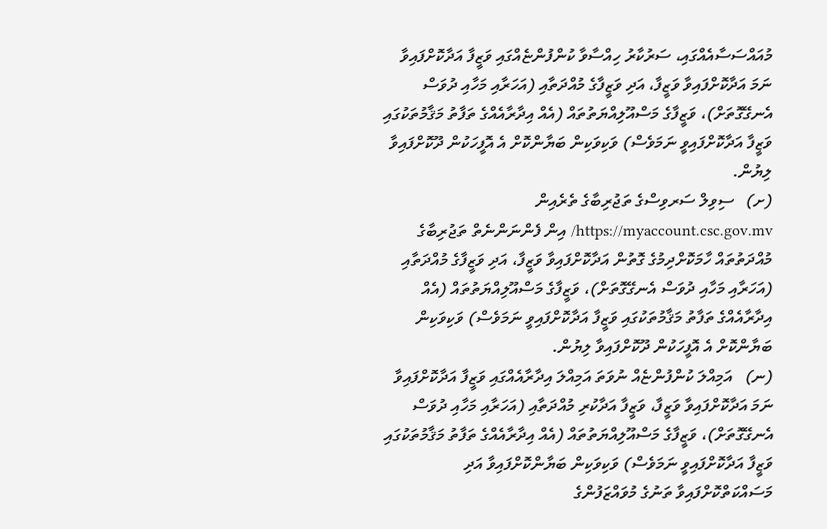މުއައްސަސާއެއްގައި، ސަރުކާރު ހިއްސާވާ ކުންފުންޏެއްގައި ވަޒީފާ އަދާކޮށްފައިވާ ނަމަ އަދާކޮށްފައިވާ ވަޒީފާ، އަދި ވަޒީފާގެ މުއްދަތާއި (އަހަރާއި މަހާއި ދުވަސް އެނގޭގޮތަށް)، ވަޒީފާގެ މަސްއޫލިއްޔަތުތައް (އެއް އިދާރާއެއްގެ ތަފާތު މަޤާމުތަކުގައި ވަޒީފާ އަދާކޮށްފައިވީ ނަމަވެސް) ވަކިވަކިން ބަޔާންކޮށް އެ އޮފީހަކުން ދޫކޮށްފައިވާ ލިޔުން.
(ށ)   ސިވިލް ސަރވިސްގެ ތަޖުރިބާގެ ތެރެއިން https://myaccount.csc.gov.mv/ އިން ފެންނަންނެތް ތަޖުރިބާގެ މުއްދަތުތައް ހާމަކޮށްދިމުގެ ގޮތުން އަދާކޮށްފައިވާ ވަޒީފާ، އަދި ވަޒީފާގެ މުއްދަތާއި (އަހަރާއި މަހާއި ދުވަސް އެނގޭގޮތަށް)، ވަޒީފާގެ މަސްއޫލިއްޔަތުތައް (އެއް އިދާރާއެއްގެ ތަފާތު މަޤާމުތަކުގައި ވަޒީފާ އަދާކޮށްފައިވީ ނަމަވެސް) ވަކިވަކިން ބަޔާންކޮށް އެ އޮފީހަކުން ދޫކޮށްފައިވާ ލިޔުން.
(ނ)   އަމިއްލަ ކުންފުންޏެއް ނުވަތަ އަމިއްލަ އިދާރާއެއްގައި ވަޒީފާ އަދާކޮށްފައިވާ ނަމަ އަދާކޮށްފައިވާ ވަޒީފާ، ވަޒީފާ އަދާކުރި މުއްދަތާއި (އަހަރާއި މަހާއި ދުވަސް އެނގޭގޮތަށް)، ވަޒީފާގެ މަސްއޫލިއްޔަތުތައް (އެއް އިދާރާއެއްގެ ތަފާތު މަޤާމުތަކުގައި ވަޒީފާ އަދާކޮށްފައިވީ ނަމަވެސް) ވަކިވަކިން ބަޔާންކޮށްފައިވާ އަދި މަސައްކަތްކޮށްފައިވާ ތަނުގެ މުވައްޒަފުންގެ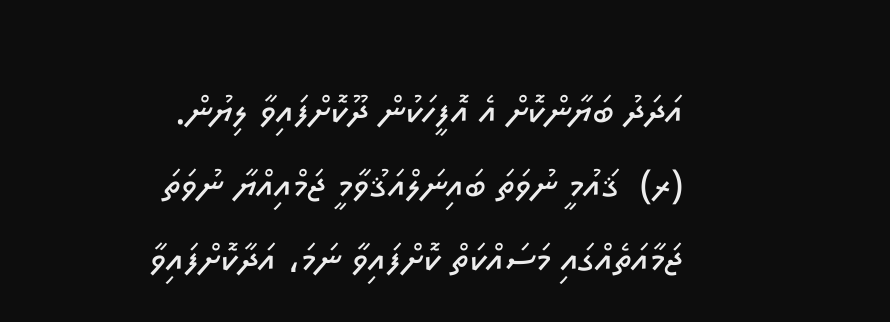އަދަދު ބަޔާންކޮށް އެ އޮފީހަކުން ދޫކޮށްފައިވާ ލިޔުން.
(ރ)  ޤައުމީ ނުވަތަ ބައިނަލްއަޤުވާމީ ޖަމްއިއްޔާ ނުވަތަ ޖަމާއަތެއްގައި މަސައްކަތް ކޮށްފައިވާ ނަމަ، އަދާކޮށްފައިވާ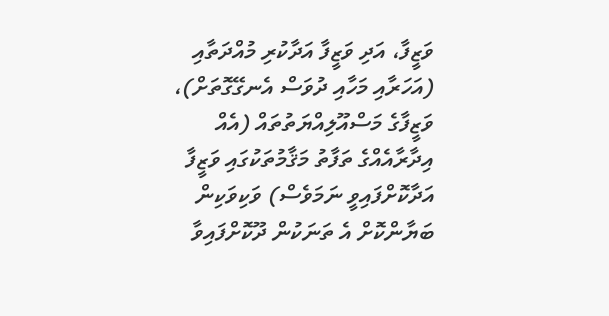ވަޒީފާ، އަދި ވަޒީފާ އަދާކުރި މުއްދަތާއި (އަހަރާއި މަހާއި ދުވަސް އެނގޭގޮތަށް)، ވަޒީފާގެ މަސްއޫލިއްޔަތުތައް (އެއް އިދާރާއެއްގެ ތަފާތު މަޤާމުތަކުގައި ވަޒީފާ އަދާކޮށްފައިވީ ނަމަވެސް) ވަކިވަކިން ބަޔާންކޮށް އެ ތަނަކުން ދޫކޮށްފައިވާ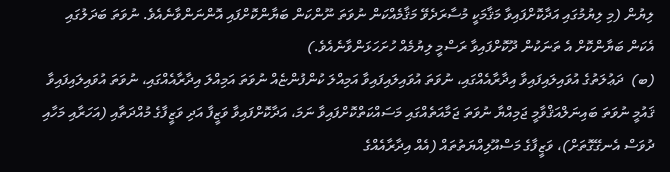ލިޔުން (މި ލިޔުމުގައި އަދާކޮށްފައިވާ މަޤާމަކީ މުސާރަދެވޭ މަޤާމެއްކަން ނުވަތަ ނޫންކަން ބަޔާންކޮށްފައި އޮންނަންވާނެއެވެ. ނުވަތަ ބަދަލުގައި އެކަން ބަޔާންކޮށް އެ ތަނަކުން ދޫކޮށްފައިވާ ރަސްމީ ލިޔުމެއް ހުށަހަޅަންވާނެއެވެ.)
(ބ)  ދަޢުލަތުގެ އުވައިލައިފައިވާ އިދާރާއެއްގައި، ނުވަތަ އުވައިލައިފައިވާ އަމިއްލަ ކުންފުންޏެއް ނުވަތަ އަމިއްލަ އިދާރާއެއްގައި، ނުވަތަ އުވައިލައިފައިވާ ޤައުމީ ނުވަތަ ބައިނަލްއަޤްވާމީ ޖަމިއްޔާ ނުވަތަ ޖަމާއަތެއްގައި މަސައްކަތްކޮށްފައިވާ ނަމަ، އަދާކޮށްފައިވާ ވަޒީފާ އަދި ވަޒީފާގެ މުއްދަތާއި (އަހަރާއި މަހާއި ދުވަސް އެނގޭގޮތަށް)، ވަޒީފާގެ މަސްއޫލިއްޔަތުތައް (އެއް އިދާރާއެއްގެ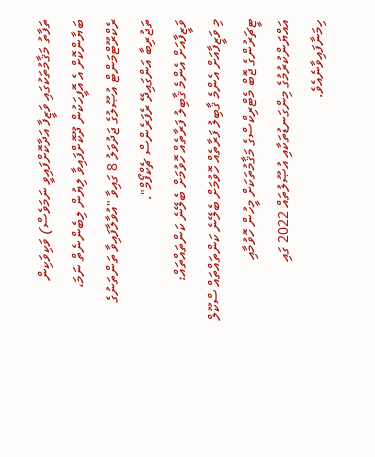ތަފާތު މަޤާމުތަކުގައި ވަޒީފާ އަދާކޮށްފައިވީ ނަމަވެސް) ވަކިވަކިން ބަޔާންކޮށް އެ އޮފީހަކުން ދޫކޮށްފައިވާ ލިޔުން ލިބެންނެތް ނަމަ، ރެކްރޫޓްމަންޓް އުޞޫލުގެ ޖަދުވަލު 8 ގައިވާ "އުވާލާފައިވާ ތަންތަނުގެ ތަޖުރިބާ އަންގައިދޭ ރެފަރެންސް ޗެކްފޯމް".
ވަޒީފާއަށް އެންމެ ޤާބިލު ފަރާތެއް ހޮވުމަށް ބެލޭނެ ކަންތައްތައް:
މި ވަޒީފާއަށް އެންމެ ޤާބިލު ފަރާތެއް ހޮވުމަށް ބެލޭނެ ކަންތައްތައް ސްކޫލް ޓީޗަރުންގެ ޖޮބް މެޓްރިކްސްގެ މަޤާމުތަކަށް މީހުން ހޮވުމާއި އައްޔަންކުރުމުގެ މިންގަނޑުތަކާއި އުޞޫލުތައް 2022 ގައި ހިމަނާފައިވާނެއެވެ.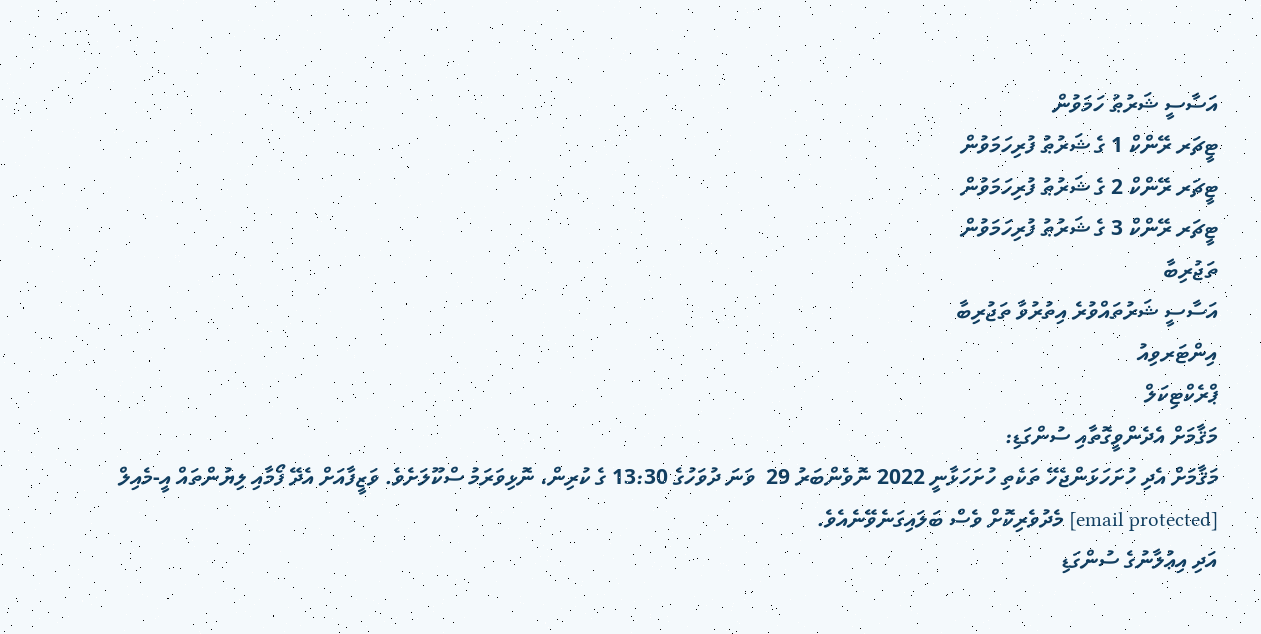އަސާސީ ޝަރުޠު ހަމަވުން
ޓީޗަރ ރޭންކް 1 ގެ ޝަރުޠު ފުރިހަމަވުން
ޓީޗަރ ރޭންކް 2 ގެ ޝަރުޠު ފުރިހަމަވުން
ޓީޗަރ ރޭންކް 3 ގެ ޝަރުޠު ފުރިހަމަވުން
ތަޖުރިބާ
އަސާސީ ޝަރުތައްވުރެ އިތުރުވާ ތަޖުރިބާ
އިންޓަރވިއު
ޕްރެކްޓިކަލް
މަޤާމަށް އެދެންވީގޮތާއި ސުންގަޑި:
މަޤާމަށް އެދި ހުށަހަޅަންޖެހޭ ތަކެތި ހުށަހަޅާނީ 2022 ނޮވެންބަރު 29  ވަނަ ދުވަހުގެ 13:30 ގެ ކުރިން، ނޮޅިވަރަމު ސްކޫލަށެވެ. ވަޒީފާއަށް އެދޭ ފޯމާއި ލިޔުންތައް އީ-މެއިލް [email protected] މެދުވެރިކޮށް ވެސް ބަލައިގަނެވޭނެއެވެ.
އަދި އިޢުލާނުގެ ސުންގަޑި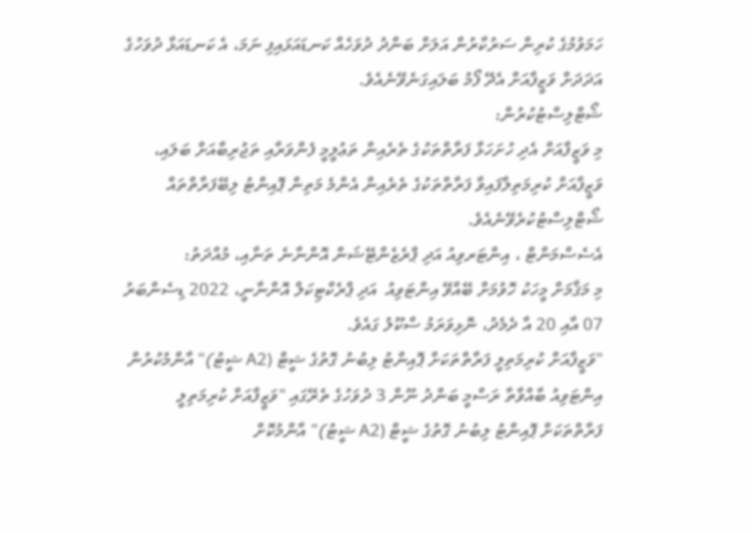ހަމަވުމުގެ ކުރިން ސަރުކާރުން އަލަށް ބަންދު ދުވަހެއް ކަނޑައަޅައިފި ނަމަ، އެ ކަނޑައަޅާ ދުވަހުގެ އަދަދަށް ވަޒީފާއަށް އެދޭ ފޯމު ބަލައިގަނެވޭނެއެވެ.
ޝޯޓްލިސްޓުކުރުން:
މި ވަޒީފާއަށް އެދި ހުށަހަޅާ ފަރާތްތަކުގެ ތެރެއިން ތަޢުލީމީ ފެންވަރާއި ތަޖުރިބާއަށް ބަލައި، ވަޒީފާއަށް ކުރިމަތިލާފައިވާ ފަރާތްތަކުގެ ތެރެއިން އެންމެ މަތިން ޕޮއިންޓު ލިބޭފަރާތްތައް ޝޯޓްލިސްޓުކުރެވޭނެއެވެ.
އެސެސްމަންޓް ، އިންޓަރވިއު އަދި ޕްރެޒެންޓޭޝަން އޮންނާނެ ތަނާއި، މުއްދަތު:
މި މަޤާމަށް މީހަކު ހޮވުމަށް ބޭއްވޭ އިންޓަވިއު  އަދި ޕްރެކްޓިކަލް އޮންނާނީ، 2022 ޑިސެންބަރު 07 އާއި 20 އާ ދެމެދު، ނޮޅިވަރަމު ސްކޫލު ގައެވެ.
"ވަޒީފާއަށް ކުރިމަތިލީ ފަރާތްތަކަށް ޕޮއިންޓު ލިބުނު ގޮތުގެ ޝީޓް (A2 ޝީޓު)" އާންމުކުރުން
އިންޓަވިއު ބާއްވާތާ ރަސްމީ ބަންދު ނޫން 3 ދުވަހުގެ ތެރޭގައި "ވަޒީފާއަށް ކުރިމަތިލީ ފަރާތްތަކަށް ޕޮއިންޓު ލިބުނު ގޮތުގެ ޝީޓް (A2 ޝީޓު)" އާންމުކޮށް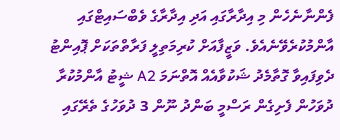ފެންނާނެހެން މި އިދާރާގައި އަދި އިދާރާގެ ވެބްސައިޓްގައި އާންމުކުރެވޭނެއެވެ. ވަޒީފާއަށް ކުރިމަތިލީ ފަރާތްތަކަށް ޕޮއިންޓު ދެވިފައިވާ ގޮތާމެދު ޝަކުވާއެއް އޮތްނަމަ A2 ޝީޓު އާންމުކުރާ ދުވަހުން ފެށިގެން ރަސްމީ ބަންދު ނޫން 3 ދުވަހުގެ ތެރޭގައި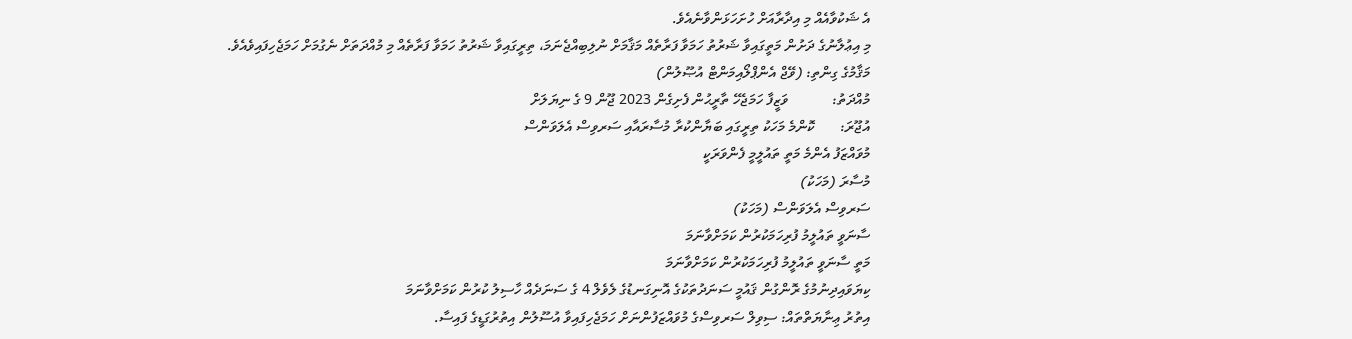އެ ޝަކުވާއެއް މި އިދާރާއަށް ހުށަހަޅަންވާނެއެވެ.
މި އިޢުލާނުގެ ދަށުން މަތީގައިވާ ޝަރުތު ހަމަވާ ފަރާތެއް މަޤާމަށް ނުލިބިއްޖެނަމަ، ތިރީގައިވާ ޝަރުތު ހަމަވާ ފަރާތެއް މި މުއްދަތަށް ނެގުމަށް ހަމަޖެހިފައިވެއެވެ.
މަޤާމުގެ ގިންތި: (ވޭޖް އެންޕްލޯއިމަންޓް އުޞޫލުން)
މުއްދަތު:            ވަޒީފާ ހަމަޖެހޭ ތާރީޙުން ފެށިގެން 2023 ޖޫން 9 ގެ ނިޔަލަށް
އުޖޫރަ:       ކޮންމެ މަހަކު ތިރީގައި ބަޔާންކުރާ މުސާރައާއި ސަރވިސް އެލަވަންސް
މުވައްޒަފު އެންމެ މަތީ ތައުލީމީ ފެންވަރަކީ
މުސާރަ (މަހަކު)
ސަރވިސް އެލަވަންސް (މަހަކު)
ސާނަވީ ތައުލީމު ފުރިހަމަކުރުން ކަމަށްވާނަމަ
މަތީ ސާނަވީ ތައުލީމު ފުރިހަމަކުރުން ކަމަށްވާނަމަ
ކިޔަވައިދިނުމުގެ ރޮންގުން ޤައުމީ ސަނަދުތަކުގެ އޮނިގަނޑުގެ ލެވެލް 4 ގެ ސަނަދެއް ހާސިލު ކުރުން ކަމަށްވާނަމަ
އިތުރު ޢިނާޔަތްތައް: ސިވިލް ސަރވިސްގެ މުވައްޒަފުންނަށް ހަމަޖެހިފައިވާ އުސޫލުން އިތުރުގަޑީގެ ފައިސާ.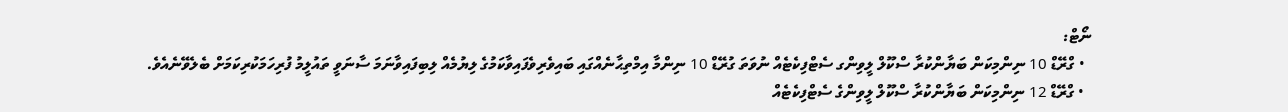ނޯޓް:
  • ގްރޭޑް 10 ނިންމިކަން ބަޔާންކުރާ ސްކޫލް ލީވިންގ ސެޓްފިކެޓެއް ނުވަތަ ގުރޭޑް 10 ނިންމާ އިމްތިޙާނެއްގައި ބައިވެރިވެފައިވާކަމުގެ ލިޔުމެއް ލިބިފައިވާނަމަ ސާނަވީ ތައުލީމު ފުރިހަމަކުރިކަމަށް ބެލެވޭނެއެވެ.
  • ގްރޭޑް 12 ނިންމިކަން ބަޔާންކުރާ ސްކޫލް ލީވިންގެ ސެޓްފިކެޓެއް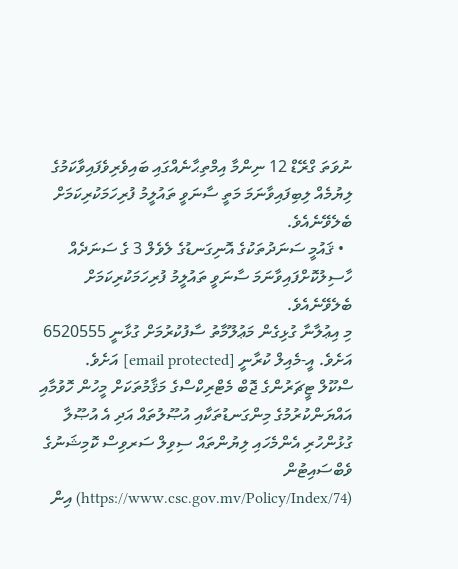ނުވަތަ ގްރޭޑް 12 ނިންމާ އިމްތިޙާނެއްގައި ބައިވެރިވެފައިވާކަމުގެ ލިޔުމެއް ލިބިފައިވާނަމަ މަތީ ސާނަވީ ތައުލީމު ފުރިހަމަކުރިކަމަށް ބެލެވޭނެއެވެ.
  • ޤައުމީ ސަނަދުތަކުގެ އޮނިގަނޑުގެ ލެވެލް 3 ގެ ސަނަދެއް ހާސިލުކޮށްފައިވާނަމަ ސާނަވީ ތައުލީމު ފުރިހަމަކުރިކަމަށް ބެލެވޭނެއެވެ.
މި އިޢުލާނާ ގުޅިގެން މަޢުލޫމާތު ސާފުކުރުމަށް ގުޅާނީ 6520555 އަށެވެ. އީ-މެއިލް ކުރާނީ [email protected] އަށެވެ.
ސްކޫލް ޓީޗަރުންގެ ޖޮބް މެޓްރިކްސްގެ މަޤާމުތަކަށް މީހުން ހޮވުމާއި އައްޔަންކުރުމުގެ މިންގަނޑުތަކާއި އުޞޫލުތައް އަދި އެ އުޞޫލާ ގުޅުންހުރި އެންމެހައި ލިޔުންތައް ސިވިލް ސަރވިސް ކޮމިޝަނުގެ ވެބްސައިޓުން (https://www.csc.gov.mv/Policy/Index/74) އިން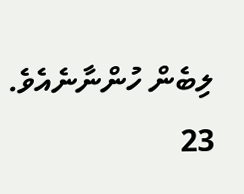ލިބެން ހުންނާނެއެވެ.
23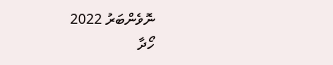ނޮވެންބަރު 2022
ހޯދާ